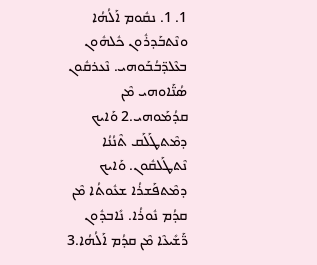1. 1. ܢܩܽܘܡ ܐܰ‌ܠܳܗܳܐ ܘܢܶܬܒܰܕܪܽܘܢ ܟܽܠܗܽܘܢ ܒܥܶܠܕ̈ܒܳܒܰܘܗܝ. ܢܶܥܪܩܽܘܢ ܣܳܢ̈ܰܐܘܗܝ ܡܶܢ ܩܕܳܡܰܘܗܝ.2 ܘܰܐܝܟ ܕܡܶܬܛܰܠܰܩ ܬܶܢܳܢܳܐ ܢܶܬܛܰܠܩܽܘܢ. ܘܰܐܝܟ ܕܡܶܬܦܰܫܪܳܐ ܫܥܽܘܬܳܐ ܡܶܢ ܩܕܳܡ ܢܽܘܪܳܐ. ܢܺܐܒܕܽܘܢ ܖ̈ܰܫܺܝܥܶܐ ܡܶܢ ܩܕܳܡ ܐܰ‌ܠܳܗܳܐ.3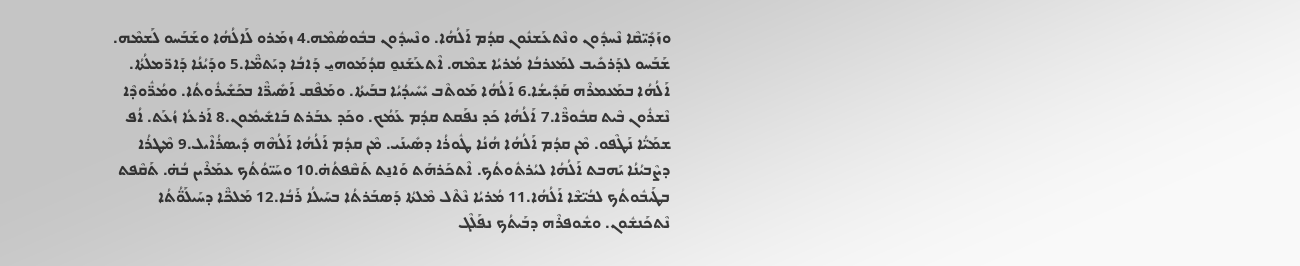ܘܙܰܕܺܝ̈ܩܶܐ ܢܶܚܕܽܘܢ ܘܢܶܬܥܰܫܢܽܘܢ ܩܕܳܡ ܐܰ‌ܠܳܗܳܐ. ܘܢܶܚܕܽܘܢ ܒܒܽܘܣܳܡܶܗ.4 ܙܡܰܪܘ ܠܰܐܠܳܗܳܐ ܘܫܰܒܰܚܘ ܠܰܫܡܶܗ. ܫܰܒܰܚܘ ܠܕܰܪܟܺܝܒ ܠܡܰܥܪܒܳܐ ܡܳܪܝܳܐ ܫܡܶܗ. ܐܶܬܥܰܫܰܢܘ̱ ܩܕܳܡܰܘܗܝ̱ ܕܰܐܒܳܐ ܕܝܰܬܡ̈ܶܐ.5 ܘܕܰܝܳܢܳܐ ܕܰܐܖ̈ܡܠܳܬܳܐ. ܐܰ‌ܠܳܗܳܐ ܒܡܰܥܡܪܶܗ ܩܰܕܺܝܫܳܐ.6 ܐܰ‌ܠܳܗܳܐ ܡܰܘܬܶܒ ܝܺܚܺܝܕܳܝܳܐ ܒܒܰܝܬܳܐ. ܘܡܰܦܶܩ ܐܰܣܺܝܖ̈ܶܐ ܒܟܰܫܺܝܪܽܘܬܳܐ. ܘܡܳܖ̈ܽܘܕܶܐ ܢܶܫܪܽܘܢ ܒܶܝܬ ܩܒܽܘܖ̈ܶܐ.7 ܐܰ‌ܠܳܗܳܐ ܟܰܕ ܢܦܰܩܬ ܩܕܳܡ ܥܰܡܳܟ. ܘܟܰܕ ܥܒܰܪܬ ܒܰܐܫܺܝܡܽܘܢ.8 ܐܰܪܥܳܐ ܙܳܥܰܬ. ܐܳܦ ܫܡܰܝ̈ܳܐ ܢܰܛܶܦܘ. ܡܶܢ ܩܕܳܡ ܐܰ‌ܠܳܗܳܐ ܗܳܢܳܐ ܛܽܘܪܳܐ ܕܣܺܝܢܰܝ. ܡܶܢ ܩܕܳܡ ܐܰ‌ܠܳܗܳܐ ܐܰܠܳܗܶܗ ܕܺܝܣܪܳܐܶܝܠ.9 ܡܶܛܪܳܐ ܕܨܶܒܝܳܢܳܐ ܝܰܗܒܬ ܐܰ‌ܠܳܗܳܐ ܠܝܳܪܬܽܘܬܳܟ. ܐܶܬܟܰܪܗܰܬ ܘܰܐܢ̱ܬ ܬܰܩܶܦܬܳܗ̇.10 ܘܚܰܝ̈ܘܳܬܳܟ ܥܡܰܪܶܝܢ ܒܳܗ̇. ܬܰܩܶܦܬ ܒܛܰܝܒܽܘܬܳܟ ܠܒܳܝ̈ܫܶܐ ܐܰ‌ܠܳܗܳܐ.11 ܡܳܪܝܳܐ ܢܶܬܶܠ ܡܶܠܬܳܐ ܕܰܣܒܰܪܬܳܐ ܒܚܰܝܠܳܐ ܪܰܒܳܐ.12 ܡܰܠܟ̈ܶܐ ܕܚܰܝܠܰܘ̈ܳܬܳܐ ܢܶܬܟܰܢܫܽܘܢ. ܘܫܽܘܦܪܶܗ ܕܒܰܝܬܳܟ ܢܦܰܠܶܓ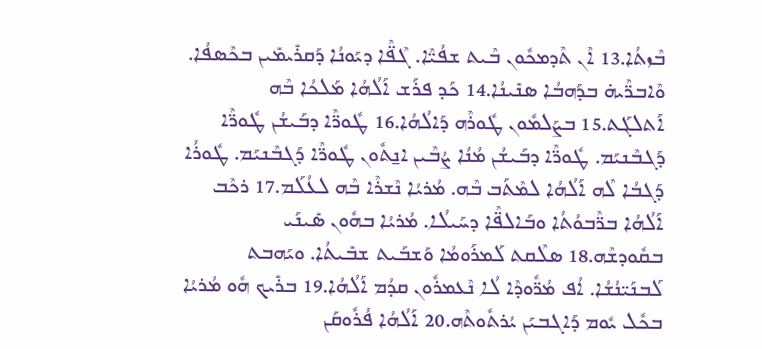ܒܶܙܬܳܐ.13 ܐܶܢ ܬܶܕܡܟܽܘܢ ܒܶܝܬ ܫܦܳܝ̈ܶܐ. ܓܶܦ̈ܶܐ ܕܝܰܘܢܳܐ ܕܰܩܪܺܝܡܺܝܢ ܒܟܶܣܦܳܐ. ܘܶܐܒܖ̈ܶܝܗ̇ ܒܕܰܗܒܳܐ ܣܢܺܝܢܳܐ.14 ܟܰܕ ܦܪܰܫ ܐܰ‌ܠܳܗܳܐ ܡܰܠܟܳܐ ܒܶܗ ܐܰܬܠܓܰܬ.15 ܒܨܰܠܡܽܘܢ ܛܽܘܪܶܗ ܕܰܐ‌ܠܳܗܳܐ.16 ܛܽܘܖ̈ܶܐ ܕܒܰܝܫܳܢ ܛܽܘܖ̈ܶܐ ܕܰܓܒܶܢܝܰܡ. ܛܽܘܖ̈ܶܐ ܕܒܰܝܫܳܢ ܡܳܢܳܐ ܨܳܒܶܝܢ ܐܢ̱ܬܽܘܢ ܛܽܘܖ̈ܶܐ ܕܰܓܒܶܢܝܰܡ. ܛܽܘܪܳܐ ܕܰܓܒܳܐ ܠܶܗ ܐܰ‌ܠܳܗܳܐ ܠܡܶܬܰܒ ܒܶܗ. ܡܳܪܝܳܐ ܢܶܫܪܶܐ ܒܶܗ ܠܥܳܠܰܡ.17 ܪܟܶܒ ܐܰ‌ܠܳܗܳܐ ܒܖ̈ܶܒܘܳܬܳܐ ܘܒܰܐܠܦ̈ܶܐ ܕܚܰܝܠܳܐ. ܡܳܪܝܳܐ ܒܗܽܘܢ ܣܺܝܢܰܝ ܒܩܽܘܕܫܶܗ.18 ܣܠܶܩܬ ܠܰܡܪܰܘܡܳܐ ܘܰܫܒܰܝܬ ܫܒܺܝܬܳܐ. ܘܝܰܗܒܬ ܠܰܒܢܰܝ̈ܢܳܫܳܐ. ܐܳܦ ܡܳܖ̈ܽܘܕܶܐ ܠܳܐ ܢܶܥܡܪܽܘܢ ܩܕܳܡ ܐܰ‌ܠܳܗܳܐ.19 ܒܪܺܝܟ ܗܽܘ ܡܳܪܝܳܐ ܒܟܽܠ ܝܽܘܡ ܕܰܐܓܒܝܰܢ ܝܳܪܬܽܘܬܶܗ.20 ܐܰ‌ܠܳܗܳܐ ܦܳܪܽܘܩܰܢ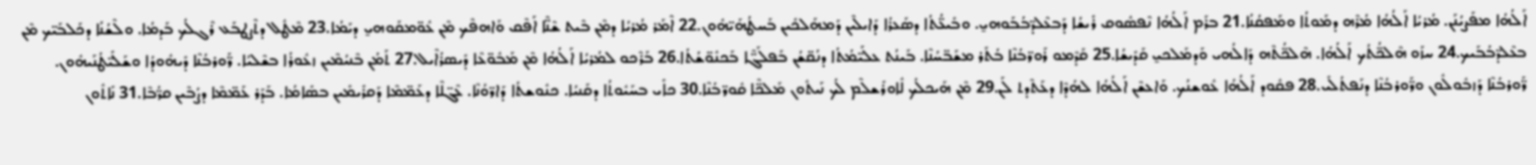ܐܰ‌ܠܳܗܳܐ ܡܦܰܨܝܳܢܰܢ. ܡܳܪܝܳܐ ܐܰ‌ܠܳܗܳܐ ܡܳܪܶܗ ܕܡܰܘܬܳܐ ܘܡܰܦܩܳܢܳܐ.21 ܒܪܰܡ ܐܰ‌ܠܳܗܳܐ ܢܶܦܣܽܘܩ ܪܺܝܫܳܐ ܕܰܒܥܶܠܕ̈ܒܳܒܰܘܗܝ̱. ܘܒܺܝܥ̈ܳܬܳܐ ܕܣܰܥܪܳܐ ܕܰܐܝܠܶܝܢ ܕܰܡܗܰܠܟܺܝܢ ܒܰܚܛܳܗܰܝ̈ܗܽܘܢ.22 ܐܶܡܰܪ ܡܳܪܝܳܐ ܕܡܶܢ ܒܶܝܬ ܫܶܢ̈ܶܐ ܐܰܦܶܩ ܘܰܐܗܦܶܟ ܡܶܢ ܥܽܘ̈ܡܩܰܘܗܝ̱ ܕܝܰܡܳܐ.23 ܡܶܛܽܠ ܕܬܶܨܛܒܰܥ ܪܶܓܠܳܟ ܒܰܕܡܳܐ. ܘܠܶܫܳܢܳܐ ܕܟܰܠܒܰܝ̈ܟ ܡܶܢ ܒܥܶܠܕ̈ܒܳܒܰܝܟ.24 ܚܙܰܘ ܗܶܠܟ̈ܳܬܳܟ ܐܰ‌ܠܳܗܳܐ. ܗܶܠܟ̈ܳܬܶܗ ܕܰܐ‌ܠܳܗܝ ܘܰܕܡܰܠܟܝ̱ ܩܰܕܺܝܫܳܐ.25 ܩܰܕܶܡܘ ܪܰܘܖ̈ܒܳܢܶܐ ܒܳܬܰܪ ܡܫܰܒ̈ܚܳܢܶܐ. ܒܰܝܢܳܬ ܥܠܰܝ̈ܡܳܬܳܐ ܕܢܳܩ̈ܫܳܢ ܒܰܦܠܰܓ̈ܶܐ ܒܰܟܢܽܘ̈ܫܳܬܳܐ.26 ܒܰܪܶܟܘ ܠܡܳܪܝܳܐ ܐܰ‌ܠܳܗܳܐ ܡܶܢ ܡܰܒܽܘ̈ܥܶܐ ܕܺܝܣܪܳܐܶܝܠ.27 ܬܰܡܳܢ ܒܶܢܝܳܡܶܝܢ ܙܥܽܘܪܳܐ ܒܫܶܠܝܳܐ. ܖ̈ܰܘܪܒܳܢܶܐ ܕܺܝܗܽܘܕܳܐ ܘܫܰܠܺܝ̈ܛܳܢܰܝܗܽܘܢ. ܖ̈ܰܘܪܒܳܢܶܐ ܕܰܙܒܽܘܠܽܘܢ ܘܖ̈ܰܘܪܒܳܢܶܐ ܕܢܰܦܬܳܠܺܝ.28 ܦܩܽܘܕ ܐܰ‌ܠܳܗܳܐ ܥܽܘܫܢܳܟ. ܘܰܐܥܫܶܢ ܐܰ‌ܠܳܗܳܐ ܠܗܳܕܶܐ ܕܥܰܬܶܕܬ ܠܰܢ.29 ܡܶܢ ܗܰܝܟܠܳܟ ܠܽܐܘܪܺܫܠܶܡ ܠܳܟ ܢܰܝܬܽܘܢ ܡܰܠܟ̈ܶܐ ܩܽܘܖ̈ܒܳܢܶܐ.30 ܟܐܺܝ ܒܚܰܝܽܘܬܳܐ ܕܩܰܢܝܳܐ. ܟܢܽܘܫܬܳܐ ܕܰܐܖ̈ܘܳܢܶܐ. ܥܶܓ̈ܠܶܐ ܕܥܰܡ̈ܡܶܐ ܕܰܩܪܺܝܡܺܝܢ ܒܣܺܐܡܳܐ. ܒܰܕܰܪ ܥܰܡ̈ܡܶܐ ܕܨܳܒܶܝܢ ܩܖ̈ܳܒܶܐ.31 ܢܺܐܬܽܘܢ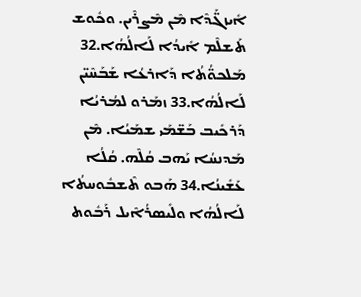ܐܺܝܙܓ̈ܰܕܶܐ ܡܶܢ ܡܶܨܪܶܝܢ. ܘܟܽܘܫ ܬܰܫܠܶܡ ܐܺܝܕܳܐ ܠܰܐܠܳܗܳܐ.32 ܡܰܠܟܘ̈ܳܬܳܐ ܕܰܐܪܥܳܐ ܫܰܒܰܚܶܝ̈ܢ ܠܰܐܠܳܗܳܐ.33 ܙܡܰܪܘ ܠܡܳܪܝܳܐ ܕܰܪܟܺܝܒ ܒܰܫ̈ܡܰܝ ܫܡܰܝܳܐ. ܡܶܢ ܡܰܕܢܚܳܐ ܝܰܗܒ ܩܳܠܶܗ. ܩܳܠܳܐ ܥܰܫܺܝܢܳܐ.34 ܗܰܒܘ ܬܶܫܒܽܘܚܬܳܐ ܠܰܐܠܳܗܳܐ ܘܠܺܝܣܪܳܐܶܝܠ ܪܰܒܽܘܬ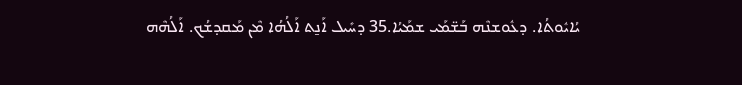ܝܳܐܝܽܘܬܳܐ. ܕܥܽܘܫܢܶܗ ܒܰܫ̈ܡܰܝ ܫܡܰܝܳܐ.35 ܕܚܺܝܠ ܐܰܢ̱ܬ ܐܰ‌ܠܳܗܳܐ ܡܶܢ ܡܰܩܕܫܳܟ. ܐܰܠܳܗܶܗ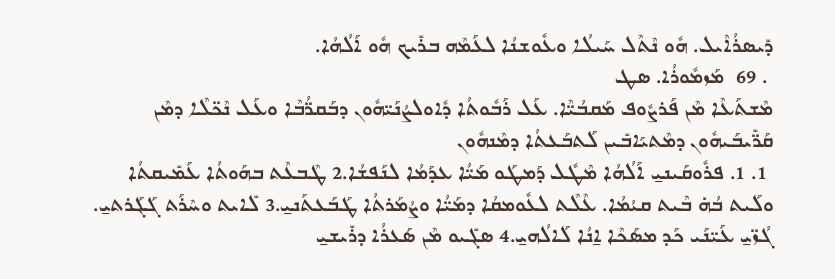ܕܺܝܣܪܳܐܶܝܠ. ܗܽܘ ܢܶܬܶܠ ܚܰܝܠܳܐ ܘܥܽܘܫܢܳܐ ܠܥܰܡܶܗ ܒܪܺܝܟ ܗܽܘ ܐܰ‌ܠܳܗܳܐ.
 . 69  ܡܰܙܡܽܘܪܳܐ. ܣܛ
ܡܶܫܬܰܥܶܐ ܡܶܢ ܦܰܪܨܽܘܦ ܡܰܩܒܳܝ̈ܶܐ. ܥܰܠ ܪܰܒܽܘܬܳܐ ܕܽܐܘܠܨܳܢܰܝ̈ܗܽܘܢ ܕܒܰܩܖ̈ܳܒܶܐ ܘܥܰܠ ܢܶܟ̈ܠܶܐ ܕܡܶܢ ܩܰܖ̈ܺܝܒܰܝܗܽܘܢ ܕܡܶܬܝܰܐܒܺܝܢ ܠܰܬܒܰܥܬܳܐ ܕܡܶܢܗܽܘܢ
 1. 1. ܦܪܽܘܩܰܝܢܝ̱ ܐܰ‌ܠܳܗܳܐ ܡܶܛܽܠ ܕܰܡܛܰܘ ܡܰܝ̈ܳܐ ܥܕܰܡܳܐ ܠܢܰܦܫܳܐ.2 ܛܶܒܥܶܬ ܒܗܰܘܬܳܐ ܥܰܡܺܝܩܬܳܐ ܘܠܰܝܬ ܒܳܗ̇ ܒܶܝܬ ܩܝܳܡܳܐ. ܥܶܠܶܬ ܠܥܽܘܡܩܳܐ ܕܡܰܝ̈ܳܐ ܘܨܳܡܰܪܬܳܐ ܛܰܒܰܥܬܰܢܝ̱.3 ܠܺܐܝܬ ܘܚܶܪܰܬ ܓܰܓܰܪܬܝ̱. ܓܳܙ̈ܝ̱ ܥܰܝ̈ܢܰܝ ܟܰܕ ܡܣܰܟܶܐ ܐ̱ܢܳܐ ܠܰܐܠܳܗܝ̱.4 ܣܓܺܝܘ ܡܶܢ ܣܰܥܪܳܐ ܕܪܺܝܫܝ̱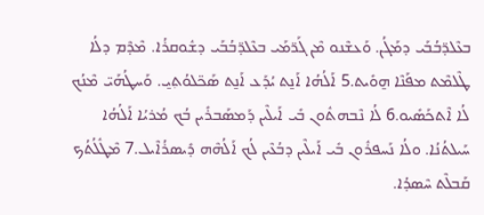ܒܥܶܠܕ̈ܒܳܒܰܝ ܕܡܰܓܳܢ. ܘܰܥܫܶܢܘ ܡܶܢ ܓܰܖ̈ܡܰܝ ܒܥܶܠܕ̈ܒܳܒܰܝ ܕܫܽܘܩܪܳܐ. ܡܶܕܶܡ ܕܠܳܐ ܛܶܠܡܶܬ ܡܦܰܢܶܐ ܗ̱ܘܺܝܬ.5 ܐܰ‌ܠܳܗܳܐ ܐܰܢ̱ܬ ܝܳܕܰܥ ܐܰܢ̱ܬ ܣܰܟ̈ܠܘܳܬ݂ܝ̱. ܘܰܚܛܳܗܰܝ̈ ܡܶܢܳܟ ܠܳܐ ܐܶܬܟܰܣܺܝܘ.6 ܠܳܐ ܢܶܒܗܬܽܘܢ ܒܺܝ ܐܰܝܠܶܝܢ ܕܰܡܣܰܒܪܺܝܢ ܒܳܟ ܡܳܪܝܳܐ ܐܰ‌ܠܳܗܳܐ ܚܰܝܠܬܳܢܳܐ. ܘܠܳܐ ܢܰܚܦܪܽܘܢ ܒܺܝ ܐܰܝܠܶܝܢ ܕܒܳܥܶܝܢ ܠܳܟ ܐܰܠܳܗܶܗ ܕܺܝܣܪܳܐܶܝܠ.7 ܡܶܛܽܠܳܬܳܟ ܩܰܒܠܶܬ ܚܶܣܕܳܐ.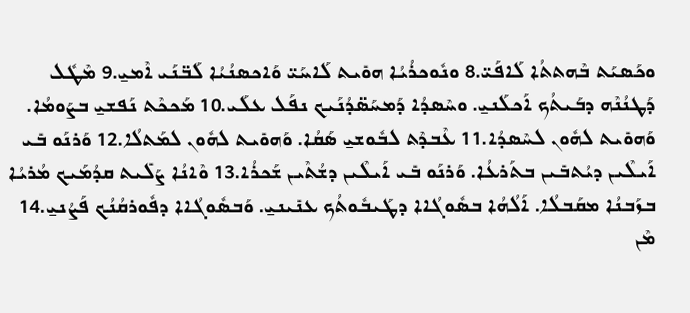ܘܟܰܣܝܰܬ ܒܶܗܬܬܳܐ ܠܰܐܦܰܝ̈.8 ܘܢܽܘܟܪܳܝܳܐ ܗܘܺܝܬ ܠܰܐܚܰܝ̈ ܘܰܐܟܣܢܳܝܳܐ ܠܰܒ̈ܢܰܝ ܐܶܡܝ̱.9 ܡܶܛܽܠ ܕܰܛܢܳܢܶܗ ܕܒܰܝܬܳܟ ܐܰܟܠܰܢܝ̱. ܘܚܶܣܕܳܐ ܕܰܡܚܰܣ̈ܕܳܢܰܝܟ ܢܦܰܠ ܥܠܰܝ.10 ܡܰܟܟܶܬ ܢܰܦܫܝ̱ ܒܨܰܘܡܳܐ. ܘܰܗܘܺܝܬ ܠܗܽܘܢ ܠܚܶܣܕܳܐ.11 ܥܶܒܕܶܬ ܠܒܽܘܫܝ̱ ܣܰܩܳܐ. ܘܰܗܘܺܝܬ ܠܗܽܘܢ ܠܡܰܬܠܳܐ.12 ܘܰܪܢܰܘ ܒܺܝ ܐܰܝܠܶܝܢ ܕܝܳܬܒܺܝܢ ܒܬܰܪܥܳܐ. ܘܰܪܢܰܘ ܒܺܝ ܐܰܝܠܶܝܢ ܕܫܳܬܶܝܢ ܫܰܟܪܳܐ.13 ܘܶܐܢܳܐ ܨܰܠܺܝܬ ܩܕܳܡܰܝܟ ܡܳܪܝܳܐ ܒܙܰܒܢܳܐ ܡܩܰܒܠܳܐ. ܐܰ‌ܠܳܗܳܐ ܒܣܽܘܓܳܐܐ ܕܛܰܝܒܽܘܬܳܟ ܥܢܺܝܢܝ̱. ܘܰܒܣܽܘܓܳܐܐ ܕܦܽܘܪܩܳܢܳܟ ܦܰܨܳܢܝ̱.14 ܡܶܢ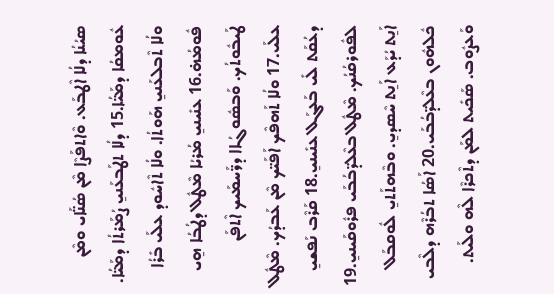ܣܝܳܢܳܐ ܕܠܳܐ ܐܶܛܒܰܥ. ܘܶܐܬܦܰܨܶܐ ܡܶܢ ܣܳܢ̈ܰܐܝ ܘܡܶܢ ܥܽܘܡܩܳܐ ܕܡܰܝ̈ܳܐ.15 ܕܠܳܐ ܬܛܰܒܥܰܢܝ̱ ܨܳܡܰܪܬܳܐ ܕܡܰܝ̈ܳܐ. ܘܠܳܐ ܬܶܒܠܥܰܢܝ̱ ܗܰܘܬܳܐ. ܘܠܳܐ ܬܶܐܚܽܘܕ ܥܠܰܝ ܒܺܪܳܐ ܦܽܘܡܳܗ̇.16 ܥܢܺܝܢܝ̱ ܡܳܪܝܳܐ ܡܶܛܽܠ ܕܛܳܒܳܐ ܗ̱ܝ ܛܰܝܒܽܘܬܳܟ. ܘܰܒܣܽܘܓܳܐܐ ܕܖ̈ܰܚܡܰܝܟ ܐܶܬܦܰܢ ܥܠܰܝ.17 ܘܠܳܐ ܬܰܗܦܶܟ ܐܰܦܰܝ̈ܟ ܡܶܢ ܥܰܒܕܳܟ. ܡܶܛܽܠ ܕܥܳܩܰܬ ܠܺܝ ܒܰܥܓܰܠ ܥܢܺܝܢܝ̱.18 ܩܰܪܶܒ ܢܰܦܫܝ̱ ܠܦܽܘܪܩܳܢܳܟ. ܡܶܛܽܠ ܒܥܶܠܕ̈ܒܳܒܰܝ ܦܪܽܘܩܰܝܢܝ̱.19 ܐܰܢ̱ܬ ܝܳܕܰܥ ܐܰܢ̱ܬ ܚܶܣܕܝ̱. ܘܒܶܗܬܰܬܝ̱ ܠܽܘܩܒܰܠ ܟܽܠܗܽܘܢ ܒܥܶܠܕ̈ܒܳܒܰܝ.20 ܐܰܣܳܐ ܬܒܳܪܶܗ ܕܠܶܒܝ ܘܰܥܨܽܘܒ. ܣܰܟܺܝܬ ܠܡܰܢ ܕܬܶܟܪܶܐ ܠܶܗ ܘܠܰܝܬ.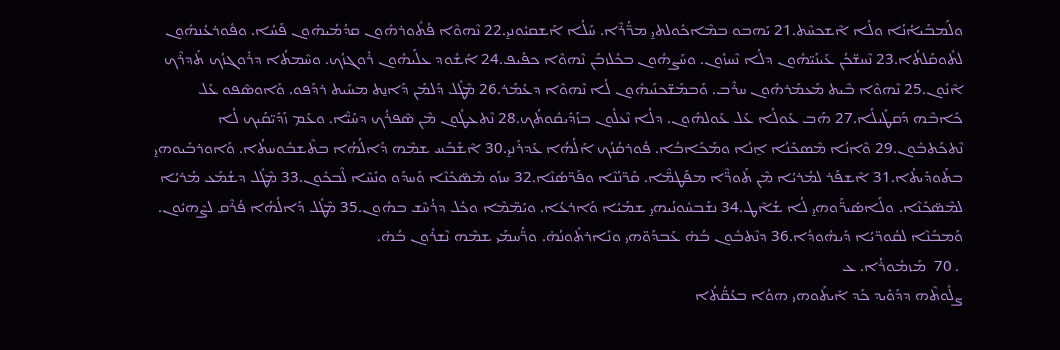ܘܠܰܡܒܰܝܐܳܢܳܐ ܘܠܳܐ ܐܶܫܟܚܶܬ.21 ܝܰܗܒܘ ܒܡܶܐܟܽܘܠܬܝ̱ ܡܖ̈ܳܪܶܐ. ܚܰܠܳܐ ܐܰܫܩܝܽܘܢܝ̱.22 ܢܶܗܘܶܐ ܦܳܬܽܘܪܗܽܘܢ ܩܕܳܡܳܝܗܽܘܢ ܦܰܚܳܐ. ܘܦܽܘܪܥܳܢܗܽܘܢ ܠܬܽܘܩܰܠܬܳܐ.23 ܢܶܚܫ̈ܟܳܢ ܥܰܝܢܰܝ̈ܗܽܘܢ ܕܠܳܐ ܢܶܚܙܽܘܢ. ܘܚܰܨܗܽܘܢ ܒܟܽܠܙܒܰܢ ܢܶܗܘܶܐ ܟܦܺܝܦ.24 ܐܰܫܽܘܕ ܥܠܰܝܗܽܘܢ ܪܽܘܓܙܳܟ. ܘܚܶܡܬܳܐ ܕܪܽܘܓܙܳܟ ܬܰܕܪܶܟ ܐܶܢܽܘܢ.25 ܢܶܗܘܶܐ ܒܶܝܬ ܡܰܥܡܰܪܗܽܘܢ ܚܪܶܒ. ܘܰܒܡܰܫ̈ܟܢܰܝܗܽܘܢ ܠܳܐ ܢܶܗܘܶܐ ܕܥܳܡܰܪ.26 ܡܶܛܽܠ ܕܰܠܡܰܢ ܕܰܐܢ̱ܬ ܡܚܰܝܬ ܪܕܰܦܘ. ܘܰܐܘܣܶܦܘ ܥܰܠ ܟܺܐܒܶܗ ܕܰܩܛܺܝܠܳܐ.27 ܗܰܒ ܥܰܘܠܳܐ ܥܰܠ ܥܰܘܠܗܽܘܢ. ܕܠܳܐ ܢܶܥܠܽܘܢ ܒܙܰܕܺܝܩܽܘܬܳܟ.28 ܢܶܬܥܛܽܘܢ ܡܶܢ ܣܶܦܪܳܟ ܕܚܰܝ̈ܶܐ. ܘܥܰܡ ܙܰܕܺܝ̈ܩܰܝܟ ܠܳܐ ܢܶܬܟܰܬܒܽܘܢ.29 ܘܶܐܢܳܐ ܡܶܣܟܺܢܳܐ ܐ̱ܢܳܐ ܘܡܰܟܰܐܒܳܐ. ܦܽܘܪܩܳܢܳܟ ܐܰ‌ܠܳܗܳܐ ܥܰܕܪܰܢܝ̱.30 ܐܶܫܰܒܰܚ ܫܡܶܗ ܕܰܐ‌ܠܳܗܳܐ ܒܬܶܫܒܽܘܚܬܳܐ. ܘܰܐܘܪܒܺܝܘܗܝ̱ ܒܬܰܘܕܺܝܬܳܐ.31 ܐܶܫܦܰܪ ܠܡܳܪܝܳܐ ܡܶܢ ܬܰܘܖ̈ܶܐ ܡܦܰܛܡ̈ܶܐ. ܩܰܖ̈ܢܳܢܶܐ ܘܦܰܖ̈ܣܳܢܶܐ.32 ܚܙܰܘ ܡܶܣ̈ܟܺܢܶܐ ܘܰܚܕܰܘ ܘܢܺܚܶܐ ܠܶܒܟܽܘܢ.33 ܡܶܛܽܠ ܕܫܳܡܰܥ ܡܳܪܝܳܐ ܠܡܶܣ̈ܟܺܢܶܐ. ܘܠܰܐܣܺܝܖ̈ܰܘܗܝ̱ ܠܳܐ ܫܳܐܶܛ.34 ܢܫܰܒܚܽܘܢܳܝܗܝ̱ ܫܡܰܝܳܐ ܘܰܐܪܥܳܐ. ܘܝܰܡ̈ܡܶܐ ܘܟܽܠ ܕܪܳܚܶܫ ܒܗܽܘܢ.35 ܡܶܛܽܠ ܕܰܐ‌ܠܳܗܳܐ ܦܳܪܶܩ ܠܨܶܗܝܽܘܢ. ܘܰܡܒܰܢܶܐ ܠܩܽܘܖ̈ܝܳܐ ܕܺܝܗܽܘܕܳܐ.36 ܕܢܶܬܒܽܘܢ ܒܳܗ̇ ܥܰܒܕܰܘ̈ܗܝ ܘܢܺܐܪܬܽܘܢܳܗ̇. ܘܖ̈ܳܚܡܰܝ ܫܡܶܗ ܢܶܫܪܽܘܢ ܒܳܗ̇.
 . 70  ܡܰܙܡܽܘܪܳܐ. ܥ
ܨܠܽܘܬܶܗ ܕܕܰܘܺܝܕ ܟܰܕ ܐܺܝܬܰܘܗܝ ܗܘܳܐ ܒܥܳܩ̈ܳܬܳܐ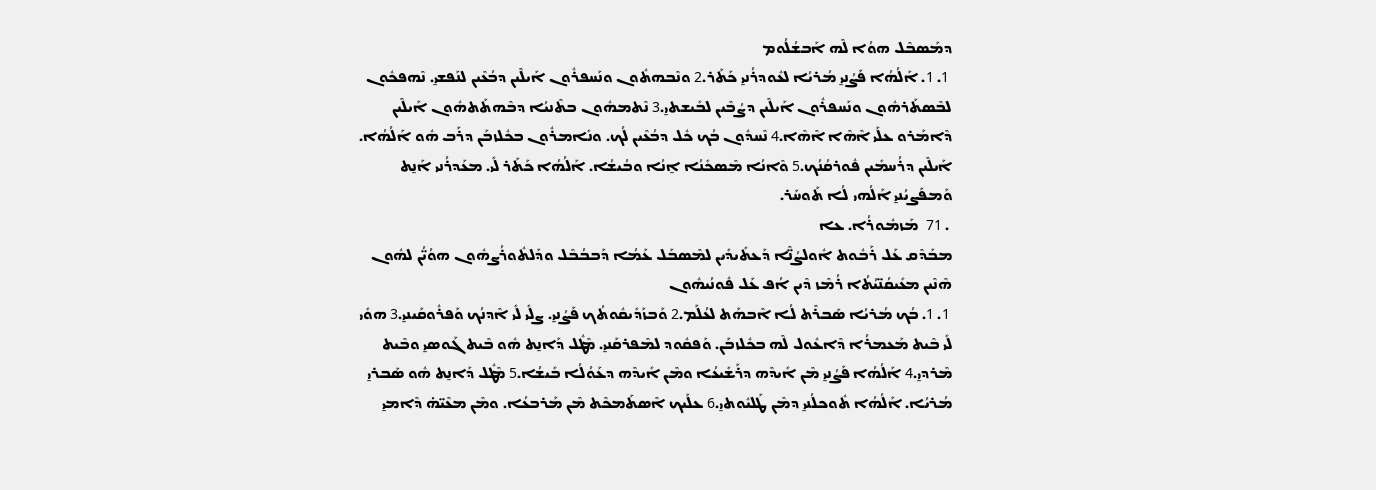ܕܡܰܣܒܶܠ ܗܘܳܐ ܠܶܗ ܐܰܒܫܳܠܳܘܡ
 1. 1. ܐܰ‌ܠܳܗܳܐ ܦܰܨܳܢܝ̱ ܡܳܪܝܳܐ ܠܥܽܘܕܪܳܢܝ̱ ܟܰܬܰܪ.2 ܘܢܶܒܗܬܽܘܢ ܘܢܰܚܦܪܽܘܢ ܐܰܝܠܶܝܢ ܕܒܳܥܶܝܢ ܠܢܰܦܫܝ̱. ܢܶܗܦܟܽܘܢ ܠܒܶܣܬܰܪܗܽܘܢ ܘܢܰܚܦܪܽܘܢ ܐܰܝܠܶܝܢ ܕܨܳܒܶܝܢ ܠܒܺܝܫܬܝ̱.3 ܢܶܬܡܗܽܘܢ ܒܬܶܢܝܳܐ ܕܒܶܗܬܰܬܗܽܘܢ ܐܰܝܠܶܝܢ ܕܶܐܡܰܪܘ ܥܠܰܝ ܐܶܗܶܐ ܐܶܗܶܐ.4 ܢܶܚܕܽܘܢ ܒܳܟ ܟܽܠ ܕܒܳܥܶܝܢ ܠܳܟ. ܘܢܺܐܡܪܽܘܢ ܒܟܽܠܙܒܰܢ ܕܪܰܒ ܗܽܘ ܐܰ‌ܠܳܗܳܐ. ܐܰܝܠܶܝܢ ܕܪܳܚܡܺܝܢ ܦܽܘܪܩܳܢܳܟ.5 ܘܶܐܢܳܐ ܡܶܣܟܺܢܳܐ ܐ̱ܢܳܐ ܘܒܳܝܫܳܐ. ܐܰ‌ܠܳܗܳܐ ܟܰܬܰܪ ܠܺܝ. ܡܥܰܕܪܳܢܝ ܐܰܢ̱ܬ ܘܰܡܦܰܨܝܳܢܝ̱ ܐܰܠܳܗܝ ܠܳܐ ܬܰܘܚܰܪ.
 . 71  ܡܰܙܡܽܘܪܳܐ. ܥܐ
ܡܒܰܕܶܩ ܥܰܠ ܪܰܒܽܘܬ ܐܽܘܠܨܳܢ̈ܶܐ ܕܰܥܬܺܝܕܺܝܢ ܠܡܶܣܒܰܠ ܥܰܡܳܐ ܕܰܒܒܳܒܶܠ ܘܕܰܠܬܽܘܪܳܨܗܽܘܢ ܗܘܳܝ̈ܳܢ ܠܗܽܘܢ ܗܶܢܶܝܢ ܡܥܺܝܩܳܢ̈ܝܳܬܳܐ ܪܳܡܶܙ ܕܶܝܢ ܐܳܦ ܥܰܠ ܦܽܘܢܳܝܗܽܘܢ
 1. 1. ܒܳܟ ܡܳܪܝܳܐ ܣܰܒܪܶܬ ܠܳܐ ܐܶܒܗܰܬ ܠܥܳܠܰܡ.2 ܘܰܒܙܰܕܺܝܩܽܘܬܳܟ ܦܰܨܳܢܝ̱. ܨܠܺܝ ܠܺܝ ܐܶܕܢܳܟ ܘܰܦܪܽܘܩܰܝܢܝ̱.3 ܗܘܺܝ ܠܺܝ ܒܶܝܬ ܡܰܥܡܪܳܐ ܕܶܐܥܽܘܠ ܠܶܗ ܒܟܽܠܙܒܰܢ. ܘܰܦܩܽܘܕ ܠܡܶܦܪܩܰܢܝ̱. ܡܶܛܽܠ ܕܰܐܢ̱ܬ ܗܽܘ ܒܶܝܬ ܓܰܘܣܝ̱ ܘܒܶܝܬ ܡܶܪܕܝ̱.4 ܐܰ‌ܠܳܗܳܐ ܦܰܨܳܢܝ̱ ܡܶܢ ܐܺܝܕܶܗ ܕܪܰܫܺܝܥܳܐ ܘܡܶܢ ܐܺܝܕܶܗ ܕܥܰܘܳܠܳܐ ܒܺܝܫܳܐ.5 ܡܶܛܽܠ ܕܰܐܢ̱ܬ ܗܽܘ ܣܰܒܪܝ̱ ܡܳܪܝܳܐ. ܐܰ‌ܠܳܗܳܐ ܬܽܘܟܠܳܢܝ̱ ܕܡܶܢ ܛܰܠܝܽܘܬܝ̱.6 ܥܠܰܝܟ ܐܶܣܬܰܡܟܶܬ ܡܶܢ ܡܰܪܒܥܳܐ. ܘܡܶܢ ܡܥܶܝ̈ܗ̇ ܕܶܐܡܝ̱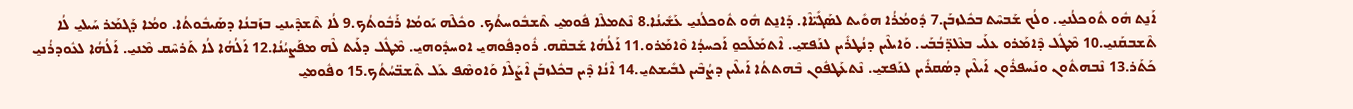ܐܰܢ̱ܬ ܗܽܘ ܬܽܘܟܠܳܢܝ̱. ܘܠܳܟ ܫܰܒܚܶܬ ܒܟܽܠܙܒܰܢ.7 ܕܽܘܡܳܪܳܐ ܗܘܺܝܬ ܠܣܰܓܺܝ̈ܐܶܐ. ܕܰܐܢ̱ܬ ܗܽܘ ܬܽܘܟܠܳܢܝ̱ ܥܰܫܺܝܢܳܐ.8 ܢܶܬܡܠܶܐ ܦܽܘܡܝ̱ ܬܶܫܒܽܘܚܬܳܟ. ܘܟܽܠܶܗ ܝܰܘܡܳܐ ܪܰܒܽܘܬܳܟ.9 ܠܳܐ ܬܶܫܕܶܝܢܝ̱ ܒܙܰܒܢܳܐ ܕܣܰܝܒܽܘܬܳܐ. ܘܡܳܐ ܕܰܓܡܰܪ ܚܰܝܠܝ̱ ܠܳܐ ܬܶܫܒܩܰܢܝ̱.10 ܡܶܛܽܠ ܕܶܐܡܰܪܘ ܥܠܰܝ ܒܥܶܠܕ̈ܒܳܒܰܝ. ܘܰܐܝܠܶܝܢ ܕܢܳܛܪܺܝܢ ܠܢܰܦܫܝ̱. ܐܶܬܡܰܠܰܟܘ̱ ܐܰܟܚܕܳܐ ܘܶܐܡܰܪܘ.11 ܐܰ‌ܠܳܗܳܐ ܫܰܒܩܶܗ. ܪܽܘܕܦܽܘܗܝ̱ ܐܘܚܕܽܘܗܝ̱. ܡܶܛܽܠ ܕܠܰܝܬ ܠܶܗ ܡܦܰܨܝܳܢܳܐ.12 ܐܰ‌ܠܳܗܳܐ ܠܳܐ ܬܰܪܚܶܩ ܡܶܢܝ̱. ܐܰ‌ܠܳܗܳܐ ܠܥܽܘܕܪܳܢܝ̱ ܟܰܬܰܪ.13 ܢܶܒܗܬܽܘܢ ܘܢܰܚܦܪܽܘܢ ܐܰܝܠܶܝܢ ܕܣܳܩܪܺܝܢ ܠܢܰܦܫܝ̱. ܢܶܬܥܰܛܦܽܘܢ ܒܶܗܬܬܳܐ ܐܰܝܠܶܝܢ ܕܨܳܒܶܝܢ ܠܒܺܝܫܬܝ̱.14 ܐܶܢܳܐ ܕܶܝܢ ܒܟܽܠܙܒܰܢ ܐܶܨܰܠܶܐ ܘܰܐܘܣܶܦ ܥܰܠ ܬܶܫܒ̈ܚܳܬܳܟ.15 ܘܦܽܘܡܝ̱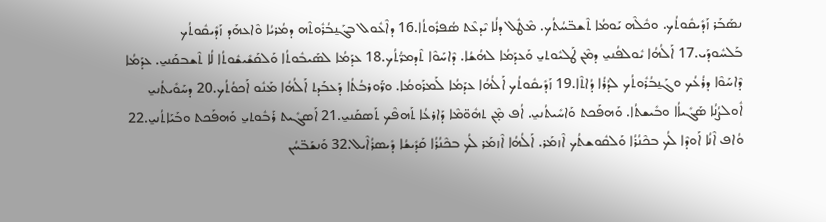ܢܣܰܒܰܪ ܙܰܕܺܝܩܽܘܬܳܟ. ܘܟܽܠܶܗ ܝܰܘܡܳܐ ܬܶܫܒ̈ܚܳܬܳܟ. ܡܶܛܽܠ ܕܠܳܐ ܝܶܕܥܶܬ ܣܳܦܪܽܘܬܳܐ.16 ܕܐܶܥܽܘܠ ܒܓܰܢ̱ܒܳܪܽܘܬܶܗ ܕܡܳܪܝܳܐ ܘܶܐܥܗܰܕ ܙܰܕܺܝܩܽܘܬܳܟ ܒܰܠܚܽܘܕܰܝ.17 ܐܰ‌ܠܳܗܳܐ ܝܽܘܠܦܳܢܝ̱ ܕܡܶܢ ܛܰܠܝܽܘܬܝ̱ ܘܰܥܕܰܡܳܐ ܠܗܳܫܳܐ. ܕܶܐܚܰܘܶܐ ܬܶܕܡܖ̈ܳܬܳܟ.18 ܥܕܰܡܳܐ ܠܣܰܝܒܽܘܬܳܐ ܘܰܠܩܰܫܺܝܫܽܘܬܳܐ ܠܳܐ ܬܶܫܒܩܰܢܝ̱. ܥܕܰܡܳܐ ܕܶܐܚܰܘܶܐ ܕܪܳܥܳܟ ܘܓܰܢ̱ܒܳܪܽܘܬܳܟ ܠܕܳܪܳܐ ܕܳܐܬܶܐ.19 ܙܰܕܺܝܩܽܘܬܳܟ ܐܰ‌ܠܳܗܳܐ ܥܕܰܡܳܐ ܠܰܡܪܰܘܡܳܐ. ܘܖ̈ܰܘܪܒܳܬܳܐ ܕܰܥܒܰܕܬ ܐܰ‌ܠܳܗܳܐ ܡܰܢܽܘ ܐܰܟܘܳܬܳܟ.20 ܕܚܰܘܺܝܬܳܢܝ̱ ܐܽܘܠܨܳܢܳܐ ܣܰܓܺܝܐܳܐ ܘܒܺܝܫܬܳܐ. ܘܰܗܦܰܟܬ ܘܰܐܚܺܝܬܳܢܝ̱. ܐܳܦ ܡ̣ܶܢ ܬܗܽܘ̈ܡܶܐ ܕܰܐܪܥܳܐ ܬܰܗܦܶܟ ܬܰܣܩܰܢܝ̱.21 ܐܰܣܓܺܝܬ ܪܰܒܽܘܬܝ̱ ܘܰܗܦܰܟܬ ܘܒܰܝܰܐܬܳܢܝ̱.22 ܘܳܐܦ ܐܶܢܳܐ ܐܰܘܕܶܐ ܠܳܟ ܒܟܶܢܳܪܳܐ ܘܰܠܩܽܘܫܬܳܟ ܐܶܙܡܰܪ. ܐܰ‌ܠܳܗܳܐ ܐܶܙܡܰܪ ܠܳܟ ܒܟܶܢܳܪܳܐ ܩܰܕܺܝܫܳܐ ܕܺܝܣܪܳܐܶܝܠ.32 ܘܰܢܫܰܒ̈ܚܳܢ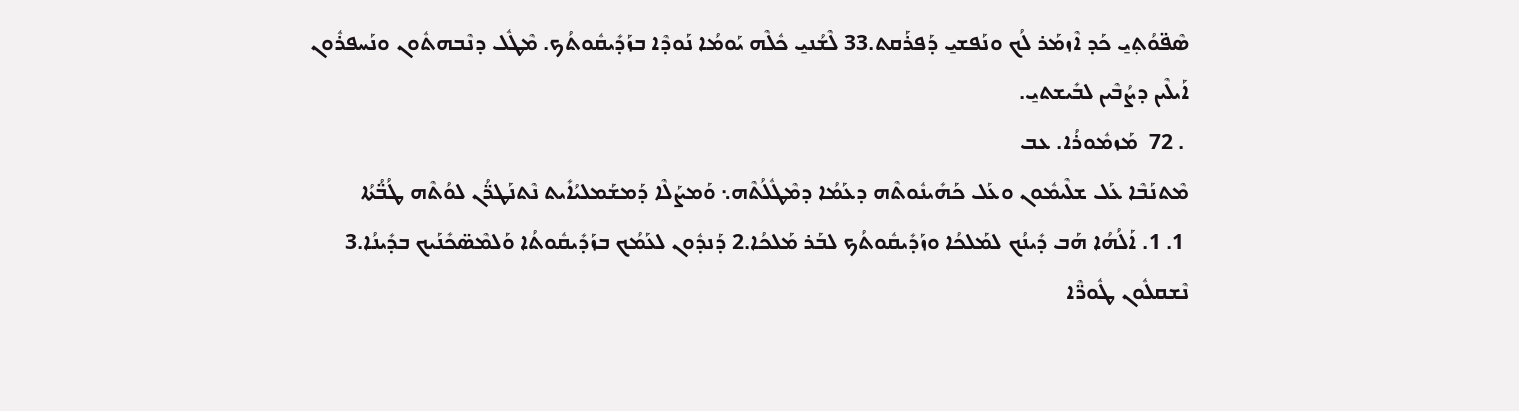ܣܶܦ̈ܘܳܬ݂ܝ̱ ܟܰܕ ܐܶܙܡܰܪ ܠܳܟ ܘܢܰܦܫܝ̱ ܕܰܦܪܰܩܬ.33 ܠܶܫܳܢܝ̱ ܟܽܠܶܗ ܝܰܘܡܳܐ ܢܰܘܕܶܐ ܒܙܰܕܺܝܩܽܘܬܳܟ. ܡܶܛܽܠ ܕܢܶܒܗܬܽܘܢ ܘܢܰܚܦܪܽܘܢ ܐܰܝܠܶܝܢ ܕܨܳܒܶܝܢ ܠܒܺܝܫܬܝ̱.
 . 72  ܡܰܙܡܽܘܪܳܐ. ܥܒ
ܡܶܬܢܰܒܶܐ ܥܰܠ ܫܠܶܝܡܽܘܢ ܘܥܰܠ ܟܰܗܺܝܢܽܘܬܶܗ ܕܥܰܡܳܐ ܕܡܶܛܽܠܳܬܶܗ܆ ܘܰܡܨܰܠܶܐ ܕܰܡܫܰܡܠܝܳܐܺܝܬ ܢܶܬܢܰܛܖ̈ܳܢ ܠܘܳܬܶܗ ܛܳܒ̈ܳܬܳܐ
 1. 1. ܐܰ‌ܠܳܗܳܐ ܗܰܒ ܕܺܝܢܳܟ ܠܡܰܠܟܳܐ ܘܙܰܕܺܝܩܽܘܬܳܟ ܠܒܰܪ ܡܰܠܟܳܐ.2 ܕܰܢܕܽܘܢ ܠܥܰܡܳܟ ܒܙܰܕܺܝܩܽܘܬܳܐ ܘܰܠܡܶܣ̈ܟܺܢܰܝܟ ܒܕܺܝܢܳܐ.3 ܢܶܫܩܠܽܘܢ ܛܽܘܖ̈ܶܐ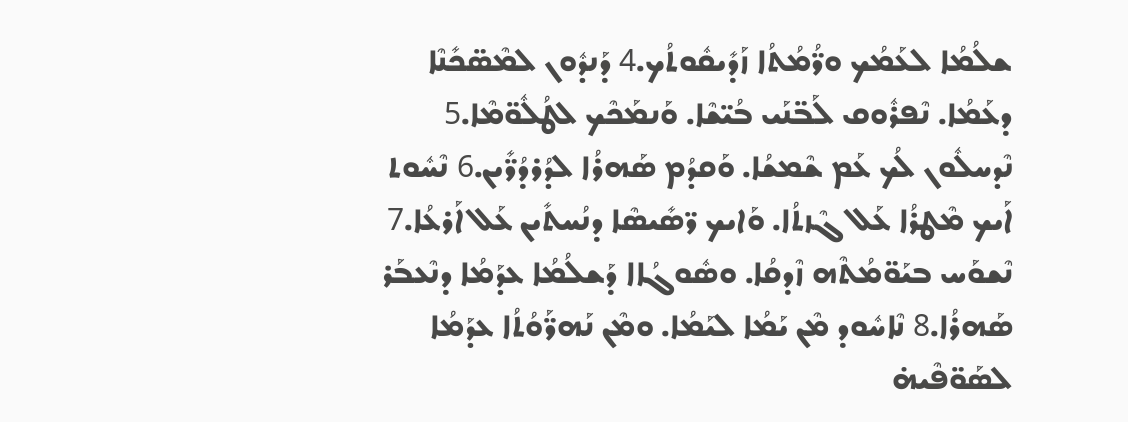ܫܠܳܡܳܐ ܠܥܰܡܳܟ ܘܖ̈ܳܡܳܬܳܐ ܙܰܕܺܝܩܽܘܬܳܟ.4 ܕܰܢܕܽܘܢ ܠܡܶܣ̈ܟܺܢܶܐ ܕܥܰܡܳܐ. ܢܶܦܪܽܘܩ ܠܰܒ̈ܢܰܝ ܒܳܝ̈ܫܶܐ. ܘܰܢܡܰܟܶܟ ܠܛܳܠܽܘ̈ܡܶܐ.5 ܢܶܕܚܠܽܘܢ ܠܳܟ ܥܰܡ ܫܶܡܫܳܐ. ܘܰܩܕܳܡ ܣܰܗܪܳܐ ܠܕܳܪܕܳܖ̈ܺܝܢ.6 ܢܶܚܽܘܬ ܐܰܝܟ ܡܶܛܪܳܐ ܥܰܠ ܓܶܙܬܳܐ. ܘܰܐܝܟ ܖ̈ܣܺܝܣܶܐ ܕܢܳܚܬܺܝܢ ܥܰܠ ܐܰܪܥܳܐ.7 ܢܶܫܘܰܚ ܒܝܰܘ̈ܡܳܬܶܗ ܙܶܕܩܳܐ. ܘܣܽܘܓܳܐܐ ܕܰܫܠܳܡܳܐ ܥܕܰܡܳܐ ܕܢܶܥܒܰܪ ܣܰܗܪܳܐ.8 ܢܶܐܚܽܘܕ ܡܶܢ ܝܰܡܳܐ ܠܝܰܡܳܐ. ܘܡܶܢ ܢܰܗܖ̈ܰܘܳܬܳܐ ܥܕܰܡܳܐ ܠܣܰܘ̈ܦܶܝܗ̇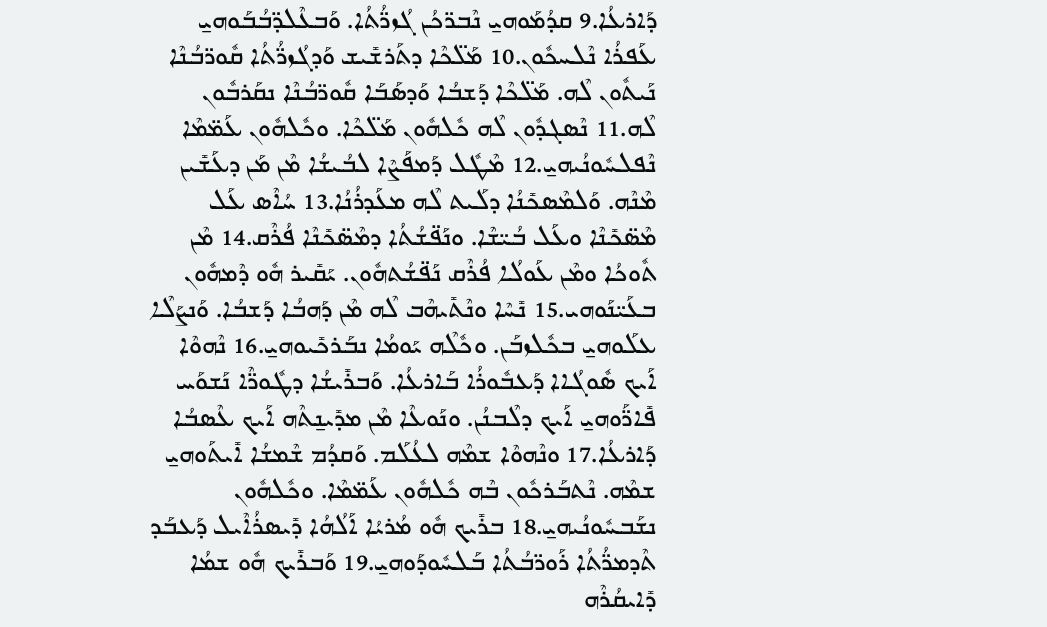ܕܰܐܪܥܳܐ.9 ܩܕܳܡܰܘܗܝ̱ ܢܶܒܖ̈ܟܳܢ ܓܳܙܖ̈ܳܬܳܐ. ܘܰܒܥܶܠܕ̈ܒܳܒܰܘܗܝ̱ ܥܰܦܪܳܐ ܢܶܠܚܟܽܘܢ.10 ܡܰܠ̈ܟܶܐ ܕܬܰܪܫܺܝܫ ܘܰܕܓܳܙܖ̈ܳܬܳܐ ܩܽܘܖ̈ܒܳܢܶܐ ܢܰܝܬܽܘܢ ܠܶܗ. ܡܰܠ̈ܟܶܐ ܕܰܫܒܳܐ ܘܰܕܣܰܒܰܐ ܩܽܘܖ̈ܒܳܢܶܐ ܢܩܰܪܒܽܘܢ ܠܶܗ.11 ܢܶܣܓܕܽܘܢ ܠܶܗ ܟܽܠܗܽܘܢ ܡܰܠ̈ܟܶܐ. ܘܟܽܠܗܽܘܢ ܥܰܡ̈ܡܶܐ ܢܶܦܠܚܽܘܢܳܝܗܝ̱.12 ܡܶܛܽܠ ܕܰܡܦܰܨܶܐ ܠܒܳܝܫܳܐ ܡܶܢ ܡܰܢ ܕܥܰܫܺܝܢ ܡܶܢܶܗ. ܘܰܠܡܶܣܟܺܢܳܐ ܕܠܰܝܬ ܠܶܗ ܡܥܰܕܪܳܢܳܐ.13 ܚܳܐܶܣ ܥܰܠ ܡܶܣ̈ܟܺܢܶܐ ܘܥܰܠ ܒܳܝ̈ܫܶܐ. ܘܢܰܦ̈ܫܳܬܳܐ ܕܡܶܣ̈ܟܺܢܶܐ ܦܳܪܶܩ.14 ܡܶܢ ܬܽܘܟܳܐ ܘܡܶܢ ܥܰܘܠܳܐ ܦܳܪܶܩ ܢܰܦ̈ܫܳܬܗܽܘܢ. ܝܰܩܺܝܪ ܗܽܘ ܕܶܡܗܽܘܢ ܒܥܰܝ̈ܢܰܘܗܝ.15 ܢܺܚܶܐ ܘܢܶܬܺܝܗܶܒ ܠܶܗ ܡܶܢ ܕܰܗܒܳܐ ܕܰܫܒܳܐ. ܘܰܢܨܰܠܶܐ ܥܠܰܘܗܝ̱ ܒܟܽܠܙܒܰܢ. ܘܟܽܠܶܗ ܝܰܘܡܳܐ ܢܒܰܪܟܺܝܘܗܝ̱.16 ܢܶܗܘܶܐ ܐܰܝܟ ܣܽܘܓܳܐܐ ܕܰܥܒܽܘܪܳܐ ܒܰܐܪܥܳܐ. ܘܰܒܪܺܝܫܳܐ ܕܛܽܘܖ̈ܶܐ ܢܰܫܘܰܚ ܦܺܐܖ̈ܰܘܗܝ̱ ܐܰܝܟ ܕܠܶܒܢܳܢ. ܘܢܰܘܥܶܐ ܡܶܢ ܡܕܺܝܢ̱ܬܶܗ ܐܰܝܟ ܥܶܣܒܳܐ ܕܰܐܪܥܳܐ.17 ܘܢܶܗܘܶܐ ܫܡܶܗ ܠܥܳܠܰܡ. ܘܰܩܕܳܡ ܫܶܡܫܳܐ ܐܺܝܬܰܘܗܝ̱ ܫܡܶܗ. ܢܶܬܒܰܪܟܽܘܢ ܒܶܗ ܟܽܠܗܽܘܢ ܥܰܡ̈ܡܶܐ. ܘܟܽܠܗܽܘܢ ܢܫܰܒܚܽܘܢܳܝܗܝ̱.18 ܒܪܺܝܟ ܗܽܘ ܡܳܪܝܳܐ ܐܰ‌ܠܳܗܳܐ ܕܺܝܣܪܳܐܶܝܠ ܕܰܥܒܰܕ ܬܶܕܡܖ̈ܳܬܳܐ ܪܰܘܖ̈ܒܳܬܳܐ ܒܰܠܚܽܘܕܰܘܗܝ̱.19 ܘܰܒܪܺܝܟ ܗܽܘ ܫܡܳܐ ܕܺܐܝܩܳܪܶܗ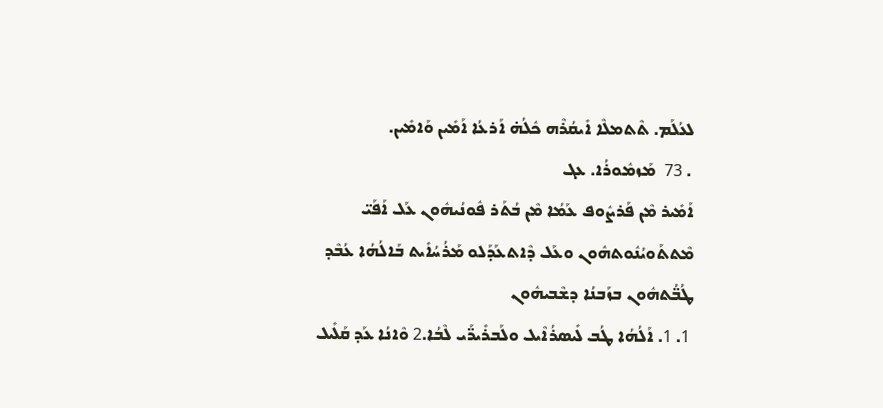ܠܥܳܠܰܡ. ܬܶܬܡܠܶܐ ܐܺܝܩܳܪܶܗ ܟܽܠܳܗ̇ ܐܰܪܥܳܐ ܐܰܡܺܝܢ ܘܰܐܡܺܝܢ.
 . 73  ܡܰܙܡܽܘܪܳܐ. ܥܓ
ܐܰܡܺܝܪ ܡܶܢ ܦܰܪܨܽܘܦ ܥܰܡܳܐ ܡܶܢ ܒܳܬܰܪ ܦܽܘܢܳܝܗܽܘܢ ܥܰܠ ܐܰܦܰܝ̈ ܡܶܬܬܰܘܝܳܢܽܘܬܗܽܘܢ ܘܥܰܠ ܕܶܐܬܥܰܕܰܠܘ ܡܰܪܳܚܳܐܺܝܬ ܒܰܐܠܳܗܳܐ ܥܳܒܶܕ ܛܳܒ̈ܳܬܗܽܘܢ ܒܙܰܒܢܳܐ ܕܫܶܒܝܗܽܘܢ
 1. 1. ܐܰ‌ܠܳܗܳܐ ܛܳܒ ܠܺܝܣܪܳܐܶܝܠ ܘܠܰܒܪܺܝܖ̈ܰܝ ܠܶܒܳܐ.2 ܘܶܐܢܳܐ ܥܰܕ ܩܰܠܺܝܠ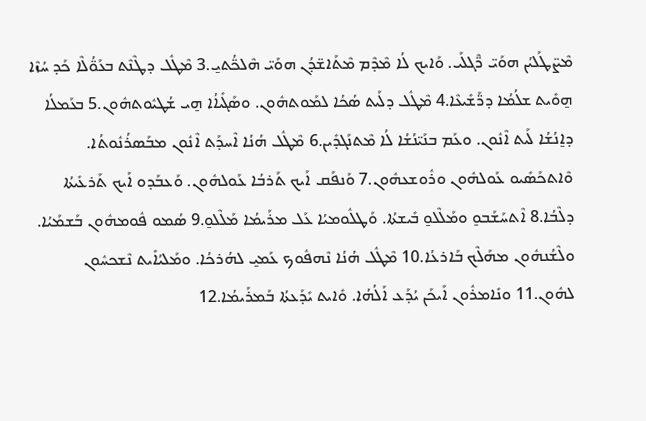ܡܶܨ̈ܛܰܠܝܳܢ ܗܘܰܝ̈ ܖ̈ܶܓܠܰܝ. ܘܰܐܝܟ ܠܳܐ ܡܶܕܶܡ ܡܶܬܰܐܫ̈ܕܳܢ ܗܘܰܝ̈ ܗܶܠܟ̈ܳܬܝ̱.3 ܡܶܛܽܠ ܕܛܶܢܶܬ ܒܥܰܘ̈ܳܠܶܐ ܟܰܕ ܚܳܙܶܐ ܗ̱ܘܺܝܬ ܫܠܳܡܳܐ ܕܖ̈ܰܫܺܝܥܶܐ.4 ܡܶܛܽܠ ܕܠܰܝܬ ܣܳܟܳܐ ܠܡܰܘܬܗܽܘܢ. ܘܣܰܓܺܝܐܳܐ ܗ̱ܝ ܫܳܛܝܽܘܬܗܽܘܢ.5 ܒܥܰܡܠܳܐ ܕܐ̱ܢܳܫܳܐ ܠܰܝܬ ܐܶܢܽܘܢ. ܘܥܰܡ ܒܢܰܝ̈ܢܳܫܳܐ ܠܳܐ ܡܶܬܢܰܓܕܺܝܢ.6 ܡܶܛܽܠ ܗܳܢܳܐ ܐܶܚܕܰܬ ܐܶܢܽܘܢ ܡܒܰܣܪܳܢܽܘܬܳܐ. ܘܶܐܬܟܰܣܺܝܘ ܥܰܘܠܗܽܘܢ ܘܪܽܘܫܥܗܽܘܢ.7 ܘܰܢܦܰܩ ܐܰܝܟ ܬܰܪܒܳܐ ܥܰܘܠܗܽܘܢ. ܘܰܥܒܰܕܘ ܐܰܝܟ ܬܰܪܥܺܝܬܳܐ ܕܠܶܒܳܐ.8 ܐܶܬܚܰܫܰܒܘ̱ ܘܡܰܠܶܠܘ̱ ܒܺܝܫܬܳܐ. ܘܰܛܠܽܘܡܝܳܐ ܥܰܠ ܡܪܰܝܡܳܐ ܡܰܠܶܠܘ̱.9 ܣܳܡܘ ܦܽܘܡܗܽܘܢ ܒܰܫܡܰܝܳܐ. ܘܠܶܫܳܢܗܽܘܢ ܡܗܰܠܶܟ ܒܰܐܪܥܳܐ.10 ܡܶܛܽܠ ܗܳܢܳܐ ܢܶܗܦܽܘܟ ܥܰܡܝ̱ ܠܗܳܪܟܳܐ. ܘܡܰܠܝܳܐܺܝܬ ܢܶܫܟܚܽܘܢ ܠܗܽܘܢ.11 ܘܢܺܐܡܪܽܘܢ ܐܰܝܟܰܢ ܝܳܕܰܥ ܐܰ‌ܠܳܗܳܐ. ܘܺܐܝܬ ܝܺܕܰܥܬܳܐ ܒܰܡܪܰܝܡܳܐ.12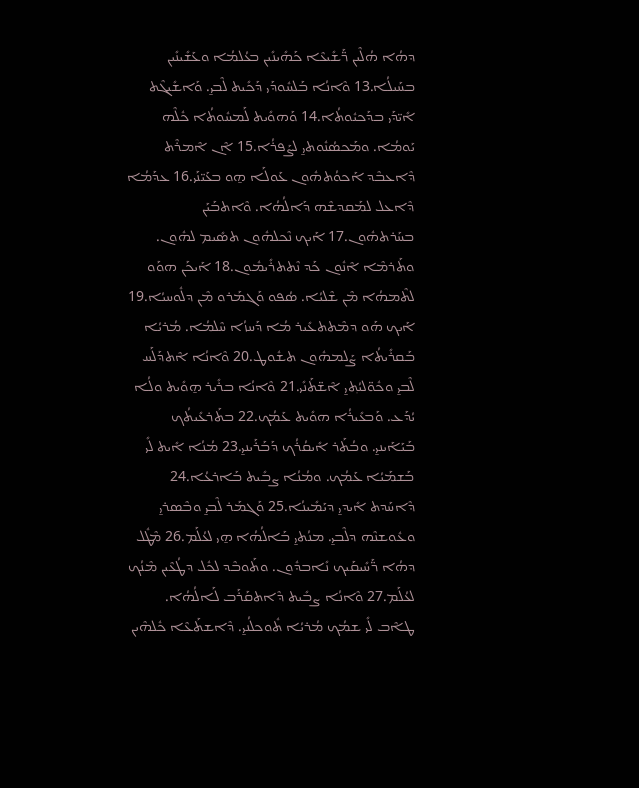ܕܗܳܐ ܗܳܠܶܝܢ ܖ̈ܰܫܺܝܥܶܐ ܟܰܗܺܝܢܺܝܢ ܒܥܳܠܡܳܐ ܘܥܰܫܺܝܢܺܝܢ ܒܚܰܝܠܳܐ.13 ܘܶܐܢܳܐ ܒܰܠܚܽܘܕܰܝ ܕܰܟܺܝܬ ܠܶܒܝ̱. ܘܰܐܫܺܝܓܶܬ ܐܺܝ̈ܕܰܝ ܒܕܰܟܝܽܘܬܳܐ.14 ܘܰܗܘܺܝܬ ܠܰܡܚܽܘܬܳܐ ܟܽܠܶܗ ܝܰܘܡܳܐ. ܘܡܰܟܣܳܢܽܘܬܝ̱ ܠܨܰܦܪܳܐ.15 ܐܶܢ ܐܶܡܪܶܬ ܕܶܐܥܒܶܕ ܐܰܟܘܳܬܗܽܘܢ ܥܰܘܠܰܐ ܗ̱ܘ ܒܥܰܝ̈ܢܰܝ.16 ܥܕܰܡܳܐ ܕܶܐܥܠ ܠܡܰܩܕܫܶܗ ܕܰܐ‌ܠܳܗܳܐ. ܘܶܐܬܒܰܝܰܢ ܒܚܰܪܬܗܽܘܢ.17 ܐܰܝܟ ܢܶܟܠܗܽܘܢ ܬܣܺܝܡ ܠܗܽܘܢ. ܘܬܰܪܡܶܐ ܐܶܢܽܘܢ ܟܰܕ ܢܶܬܬܪܺܝܡܽܘܢ.18 ܐܰܝܟܰܢ ܗܘܰܘ ܠܬܶܡܗܳܐ ܡܶܢ ܫܶܠܝܳܐ. ܣܳܦܘ ܘܰܓܡܰܪܘ ܡܶܢ ܕܠܽܘܚܝܳܐ.19 ܐܰܝܟ ܗܰܘ ܕܡܶܬܬܥܺܝܪ ܡܳܐ ܕܰܚܙܳܐ ܚܶܠܡܳܐ. ܡܳܪܝܳܐ ܒܰܩܪܺܝܬܳܐ ܨܰܠܡܗܽܘܢ ܬܫܽܘܛ.20 ܘܶܐܢܳܐ ܐܶܬܕܰܠܰܚ ܠܶܒܝ̱ ܘܟܽܘ̈ܠܝܳܬ݂ܝ̱ ܐܶܫ̈ܬܰܢܺܝ.21 ܘܶܐܢܳܐ ܒܪܺܝܪ ܗ̱ܘܺܝܬ ܘܠܳܐ ܝܳܕܰܥ. ܘܰܒܥܺܝܪܳܐ ܗܘܺܝܬ ܥܰܡܳܟ.22 ܒܬܰܪܥܺܝܬܳܟ ܒܰܝܰܐܰܝܢܝ̱. ܘܒܳܬܰܪ ܐܺܝܩܳܪܳܟ ܕܰܒܰܪܰܝܢܝ̱.23 ܡܳܢܳܐ ܐܺܝܬ ܠܺܝ ܒܰܫܡܰܝܳܐ ܥܰܡܳܟ. ܘܡܳܢܳܐ ܨܒܺܝܬ ܒܰܐܪܥܳܐ.24 ܕܶܐܚܰܕܬ ܐܺܝܕܝ̱ ܕܝܰܡܺܝܢܳܐ.25 ܘܰܓܡܰܪ ܠܶܒܝ̱ ܘܒܶܣܪܝ̱ ܘܥܽܘܫܢܶܗ ܕܠܶܒܝ̱. ܡܢܳܬܝ̱ ܒܰܐܠܳܗܳܐ ܗ̱ܝ ܠܥܳܠܰܡ.26 ܡܶܛܽܠ ܕܗܳܐ ܖ̈ܰܚܺܝܩܰܝܟ ܢܺܐܒܕܽܘܢ. ܘܬܰܘܒܶܕ ܠܟܽܠ ܕܛܳܥܶܝܢ ܡܶܢܳܟ ܠܥܳܠܰܡ.27 ܘܶܐܢܳܐ ܨܒܺܝܬ ܕܶܐܬܩܰܪܰܒ ܠܰܐܠܳܗܳܐ. ܛܐܶܒ ܠܺܝ ܫܡܳܟ ܡܳܪܝܳܐ ܬܽܘܟܠܳܢܝ̱. ܕܶܐܫܬܰܥܶܐ ܟܽܠܗܶܝܢ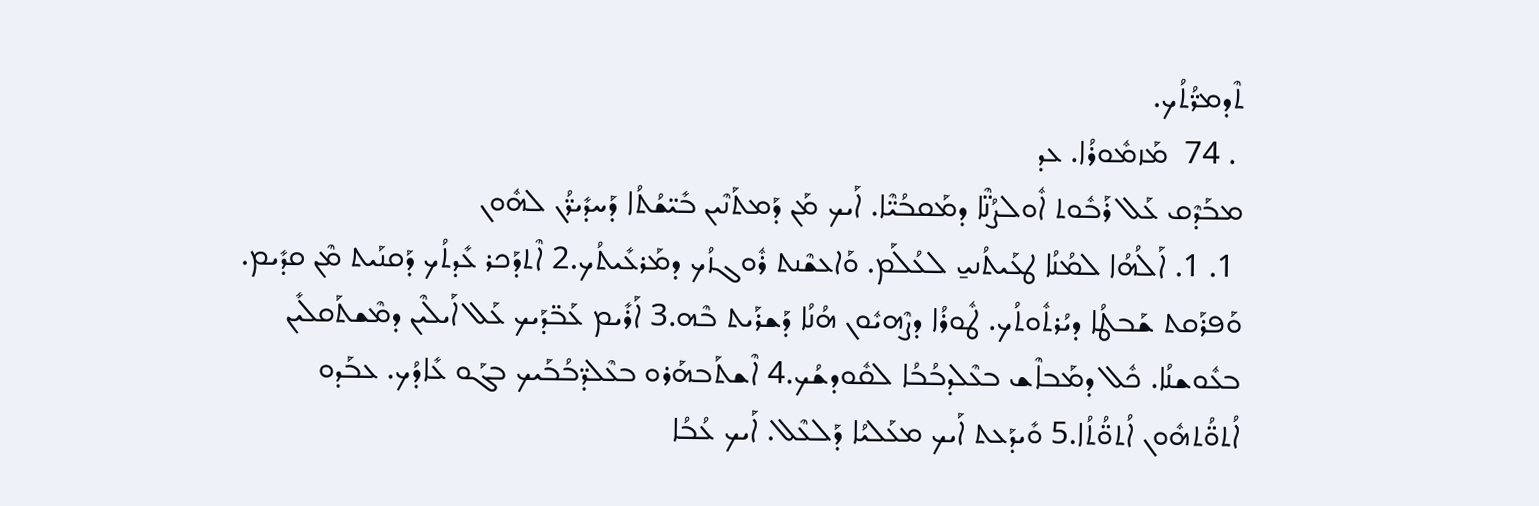ܬܶܕܡܖ̈ܳܬܳܟ.
 . 74  ܡܰܙܡܽܘܪܳܐ. ܥܕ
ܡܒܰܕܶܩ ܥܰܠ ܪܰܒܽܘܬ ܐܽܘܠܨܳܢ̈ܶܐ ܕܡܰܩܒܳܝ̈ܶܐ. ܐܰܝܟ ܡܰܢ ܕܰܡܬܰܢܶܝܢ ܒܺܝ̈ܫܳܬܳܐ ܕܰܚܕܺܝܖ̈ܳܢ ܠܗܽܘܢ
 1. 1. ܐܰ‌ܠܳܗܳܐ ܠܡܳܢܳܐ ܛܥܰܝܬܳܢܝ̱ ܠܥܳܠܰܡ. ܘܰܐܥܫܶܢܬ ܪܽܘܓܙܳܟ ܕܡܰܪܥܺܝܬܳܟ.2 ܐܶܬܕܰܟܪ ܥܺܕܬܳܟ ܕܰܩܢܰܝܬ ܡܶܢ ܩܕܺܝܡ. ܘܰܦܪܰܩܬ ܫܰܒܛܳܐ ܕܝܳܪܬܽܘܬܳܟ. ܛܽܘܪܳܐ ܕܨܶܗܝܽܘܢ ܗܳܢܳܐ ܕܰܫܪܰܝܬ ܒܶܗ.3 ܐܰܪܺܝܡ ܥܰܒ̈ܕܰܝܟ ܥܰܠ ܐܰܝܠܶܝܢ ܕܡܶܫܬܰܩܠܺܝܢ ܒܥܽܘܫܢܳܐ. ܟܽܠ ܕܡܰܒܐܶܫ ܒܥܶܠܕܒܳܒܳܐ ܠܩܽܘܕܫܳܟ.4 ܐܶܫܬܰܒܗܰܪܘ ܒܥܶܠܕ̈ܒܳܒܰܝܟ ܒܓܰܘ ܥܺܐܕܳܟ. ܥܒܰܕܘ ܐܳܬܘ̈ܳܬܗܽܘܢ ܐܳܬܘ̈ܳܬܳܐ.5 ܘܺܝܕܰܥܬ ܐܰܝܟ ܡܥܰܠܝܳܐ ܕܰܠܥܶܠ. ܐܰܝܟ ܥܳܒܳܐ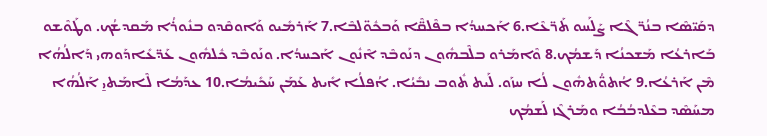ܕܩܰܝ̈ܣܶܐ ܒܢܳܖ̈ܓܶܐ ܨܰܠܰܚܘ ܬܰܖ̈ܥܶܐ.6 ܐܰܟܚܕܳܐ ܒܦܶܠܩ̈ܶܐ ܘܰܒܟܽܘ̈ܠܒܶܐ.7 ܐܰܪܡܺܝܘ ܘܰܐܘܩܶܕܘ ܒܢܽܘܪܳܐ ܡܰܩܕܫܳܟ. ܘܛܰܘܶܫܘ ܒܰܐܪܥܳܐ ܡܰܫܟܢܳܐ ܕܰܫܡܳܟ.8 ܘܶܐܡܰܪܘ ܒܠܶܒܗܽܘܢ ܕܢܰܘܒܶܕ ܐܶܢܽܘܢ ܐܰܟܚܕܳܐ. ܘܢܰܘܒܶܕ ܟܽܠܗܽܘܢ ܥܰܕ̈ܥܺܐܕܰܘܗܝ ܕܰܐ‌ܠܳܗܳܐ ܡܶܢ ܐܰܪܥܳܐ.9 ܐܳܬܘ̈ܳܬܗܽܘܢ ܠܳܐ ܚܙܰܘ. ܠܰܝܬ ܬܽܘܒ ܢܒܺܝܳܐ. ܐܳܦܠܳܐ ܐܺܝܬ ܥܰܡܰܢ ܚܰܟܺܝܡܳܐ.10 ܥܕܰܡܳܐ ܠܶܐܡܰܬܝ̱ ܐܰ‌ܠܳܗܳܐ ܡܚܰܣܶܕ ܒܥܶܠܕܒܳܒܳܐ ܘܡܰܪܓܶܙ ܠܰܫܡܳܟ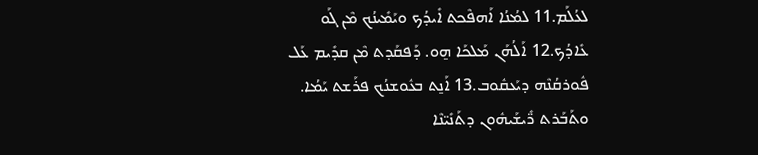ܠܥܳܠܰܡ.11 ܠܡܳܢܳܐ ܐܰܗܦܶܟܬ ܐܺܝܕܳܟ ܘܝܰܡܺܝܢܳܟ ܡܶܢ ܓܰܘ ܥܺܐܕܳܟ.12 ܐܰܠܳܗܰܢ ܡܰܠܟܰܐ ܗ̱ܘ. ܕܰܦܩܰܕܬ ܡܶܢ ܩܕܺܝܡ ܥܰܠ ܦܽܘܪܩܳܢܶܗ ܕܝܰܥܩܽܘܒ.13 ܐܰܢ̱ܬ ܒܥܽܘܫܢܳܟ ܦܪܰܫܬ ܝܰܡܳܐ. ܘܬܰܒܰܪܬ ܖ̈ܺܝܫܰܝܗܽܘܢ ܕܬܰܢܺܝ̈ܢܶܐ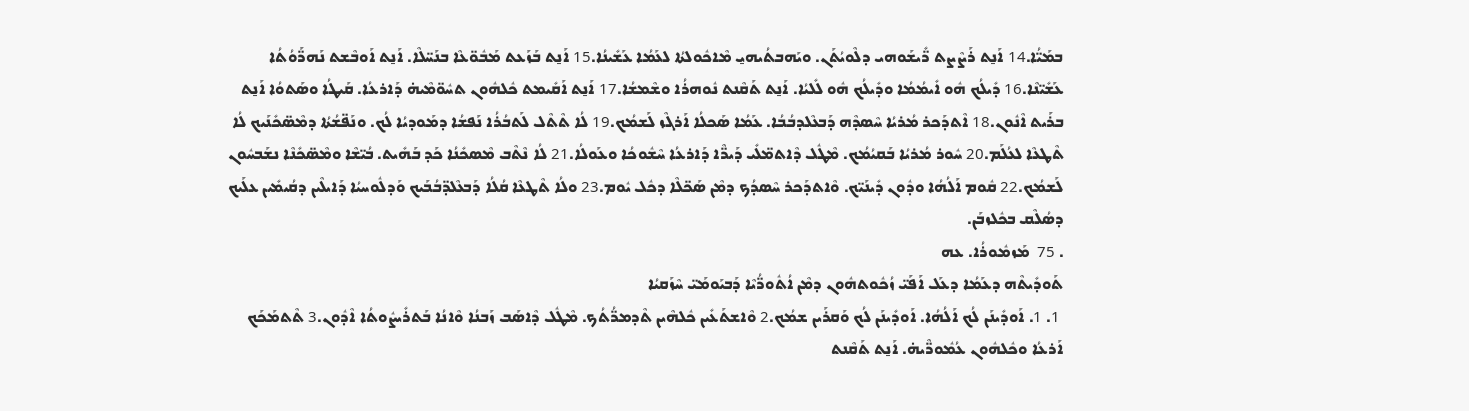ܒܡܰܝ̈ܳܐ.14 ܐܰܢ̱ܬ ܪܰܨܶܨܬ ܖ̈ܺܝܫܰܘܗܝ ܕܠܶܘܝܳܬܰܢ. ܘܝܰܗܒܬܳܝܗܝ̱ ܡܶܐܟܽܘܠܬܳܐ ܠܥܰܡܳܐ ܥܰܫܺܝܢܳܐ.15 ܐܰܢ̱ܬ ܒܰܙܰܥܬ ܡܰܒܽܘ̈ܥܶܐ ܒܢܰܚ̈ܠܶܐ. ܐܰܢ̱ܬ ܐܰܘܒܶܫܬ ܢܰܗܖ̈ܰܘܳܬܳܐ ܥܰܫܺܝ̈ܢܶܐ.16 ܕܺܝܠܳܟ ܗܽܘ ܐܺܝܡܳܡܳܐ ܘܕܺܝܠܳܟ ܗܽܘ ܠܺܠܝܳܐ. ܐܰܢ̱ܬ ܬܰܩܶܢܬ ܢܽܘܗܪܳܐ ܘܫܶܡܫܳܐ.17 ܐܰܢ̱ܬ ܐܰܩܺܝܡܬ ܟܽܠܗܽܘܢ ܬܚܽܘ̈ܡܶܝܗ̇ ܕܰܐܪܥܳܐ. ܩܰܝܛܳܐ ܘܣܰܬܘܳܐ ܐܰܢ̱ܬ ܒܪܰܝܬ ܐܶܢܽܘܢ.18 ܐܶܬܕܰܟܪ ܡܳܪܝܳܐ ܚܶܣܕܶܗ ܕܰܒܥܶܠܕܒܳܒܳܐ. ܥܰܡܳܐ ܣܰܟܠܳܐ ܐܰܪܓܶܙ ܠܰܫܡܳܟ.19 ܠܳܐ ܬܶܬܶܠ ܠܰܬܒܳܪܳܐ ܢܰܦܫܳܐ ܕܡܰܘܕܝܳܐ ܠܳܟ. ܘܢܰܦ̈ܫܳܬܳܐ ܕܡܶܣ̈ܟܺܢܰܝܟ ܠܳܐ ܬܶܛܥܶܐ ܠܥܳܠܰܡ.20 ܚܽܘܪ ܡܳܪܝܳܐ ܒܰܩܝܳܡܳܟ. ܡܶܛܽܠ ܕܶܐܬܡ̈ܠܺܝ ܕܰܝܖ̈ܶܐ ܕܰܐܪܥܳܐ ܚܶܫܽܘܟܳܐ ܘܥܰܘܠܳܐ.21 ܠܳܐ ܢܶܬܶܒ ܡܶܣܟܺܢܳܐ ܟܰܕ ܒܰܗܺܝܬ. ܒܳܝ̈ܫܶܐ ܘܡܶܣ̈ܟܺܢܶܐ ܢܫܰܒܚܽܘܢ ܠܰܫܡܳܟ.22 ܩܽܘܡ ܐܰ‌ܠܳܗܳܐ ܘܕܽܘܢ ܕܺܝܢܰܝ̈ܟ. ܘܶܐܬܕܰܟܪ ܚܶܣܕܳܟ ܕܡܶܢ ܣܰܟ̈ܠܶܐ ܕܟܽܠ ܝܽܘܡ.23 ܘܠܳܐ ܬܶܛܥܶܐ ܩܳܠܳܐ ܕܰܒܥܶܠܕ̈ܒܳܒܰܝܟ ܘܰܕܠܽܘܚܝܳܐ ܕܰܐܝܠܶܝܢ ܕܩܳܝܡܺܝܢ ܥܠܰܝܟ ܕܣܳܠܶܩ ܒܟܽܠܙܒܰܢ.
. 75  ܡܰܙܡܽܘܪܳܐ. ܥܗ
ܬܰܘܕܺܝܬܶܗ ܕܥܰܡܳܐ ܕܥܰܠ ܐܰܦܰܝ̈ ܙܳܟܽܘܬܗܽܘܢ ܕܡܶܢ ܐܳܬܽܘܖ̈ܳܝܶܐ ܕܰܒܝܰܘܡܰܝ̈ ܚܶܙܰܩܝܳܐ
 1. 1. ܐܰܘܕܺܝܢܰܢ ܠܳܟ ܐܰ‌ܠܳܗܳܐ. ܐܰܘܕܺܝܢܰܢ ܠܳܟ ܘܰܩܪܰܝܢ ܫܡܳܟ.2 ܘܶܐܫܬܰܥܺܝܢ ܟܽܠܗܶܝܢ ܬܶܕܡܖ̈ܳܬܳܟ. ܡܶܛܽܠ ܕܶܐܣܰܒ ܙܰܒܢܳܐ ܘܶܐܢܳܐ ܒܰܬܪܺܝܨܽܘܬܳܐ ܐܶܕܽܘܢ.3 ܬܶܬܡܰܟܰܟ ܐܰܪܥܳܐ ܘܟܽܠܗܽܘܢ ܥܳܡܽܘܖ̈ܶܝܗ̇. ܐܰܢ̱ܬ ܬܰܩܶܢܬ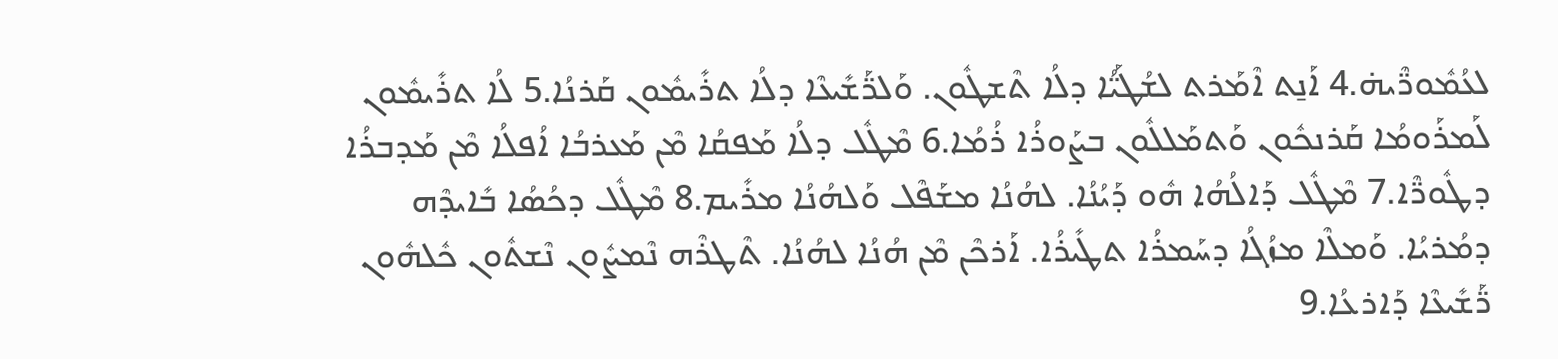ܠܥܳܡܽܘܖ̈ܶܝܗ̇.4 ܐܰܢ̱ܬ ܐܶܡܰܪܬ ܠܫܳܛܰܝ̈ܳܐ ܕܠܳܐ ܬܶܫܛܽܘܢ. ܘܰܠܖ̈ܰܫܺܝܥܶܐ ܕܠܳܐ ܬܪܺܝܡܽܘܢ ܩܰܪܢܳܐ.5 ܠܳܐ ܬܪܺܝܡܽܘܢ ܠܰܡܪܰܘܡܳܐ ܩܰܪܢܟܽܘܢ ܘܰܬܡܰܠܠܽܘܢ ܒܨܰܘܪܳܐ ܪܳܡܳܐ.6 ܡܶܛܽܠ ܕܠܳܐ ܡܰܦܩܳܐ ܡܶܢ ܡܰܥܪܒܳܐ ܐܳܦܠܳܐ ܡܶܢ ܡܰܕܒܪܳܐ ܕܛܽܘܖ̈ܶܐ.7 ܡܶܛܽܠ ܕܰܐ‌ܠܳܗܳܐ ܗܽܘ ܕܰܝܳܢܳܐ. ܠܗܳܢܳܐ ܡܫܰܦܶܠ ܘܰܠܗܳܢܳܐ ܡܪܺܝܡ.8 ܡܶܛܽܠ ܕܟܳܣܳܐ ܒܺܐܝܕܶܗ ܕܡܳܪܝܳܐ. ܘܰܡܠܶܐ ܡܙܳܓܳܐ ܕܚܰܡܪܳܐ ܬܛܺܝܪܳܐ. ܐܰܪܟܶܢ ܡܶܢ ܗܳܢܳܐ ܠܗܳܢܳܐ. ܬܶܛܪܶܗ ܢܶܡܨܽܘܢ ܢܶܫܬܽܘܢ ܟܽܠܗܽܘܢ ܖ̈ܰܫܺܝܥܶܐ ܕܰܐܪܥܳܐ.9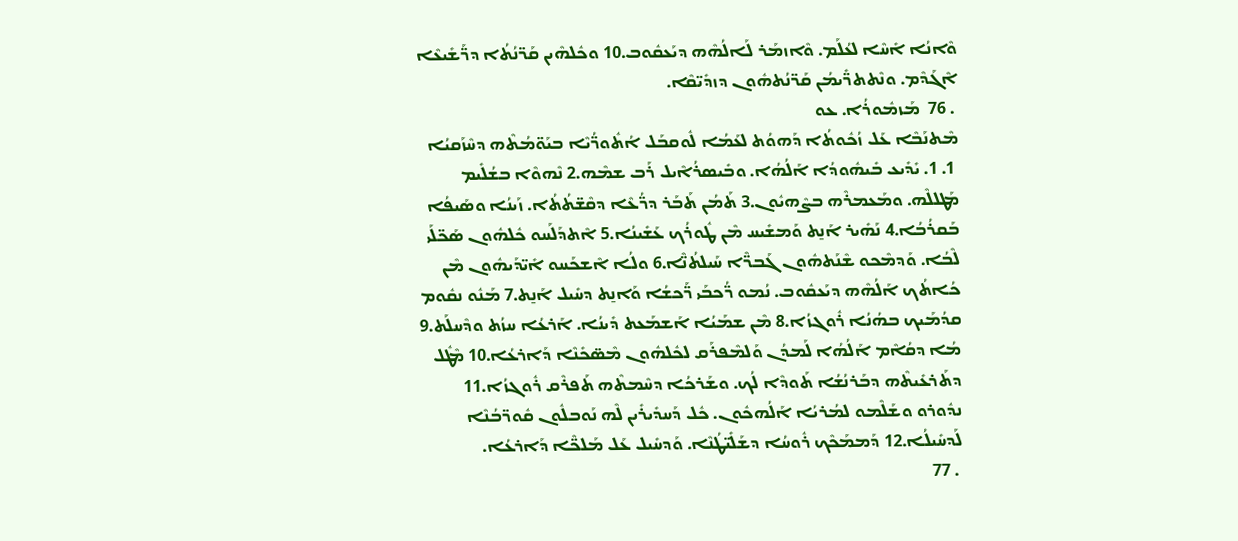ܘܶܐܢܳܐ ܐܺܚܶܐ ܠܥܳܠܰܡ. ܘܶܐܙܡܰܪ ܠܰܐܠܳܗܶܗ ܕܝܰܥܩܽܘܒ.10 ܘܟܽܠܗܶܝܢ ܩܰܖ̈ܢܳܬܳܐ ܕܖ̈ܰܫܺܝܥܶܐ ܐܶܓܰܕܶܡ. ܘܢܶܬܬܖ̈ܺܝܡܳܢ ܩܰܖ̈ܢܳܬܗܽܘܢ ܕܙܕܺܝ̈ܩܶܐ.
 . 76  ܡܰܙܡܽܘܪܳܐ. ܥܘ
ܡܶܬܢܰܒܶܐ ܥܰܠ ܙܳܟܽܘܬܳܐ ܕܰܗܘܳܬ ܠܥܰܡܳܐ ܠܽܘܩܒܰܠ ܐܳܬܽܘܖ̈ܳܝܶܐ ܒܝܰܘ̈ܡܳܬܶܗ ܕܚܶܙܰܩܝܳܐ
 1. 1. ܝܺܕܺܝܥ ܒܺܝܗܽܘܕܳܐ ܐܰ‌ܠܳܗܳܐ. ܘܒܺܝܣܪܳܐܶܝܠ ܪܰܒ ܫܡܶܗ.2 ܢܶܗܘܶܐ ܒܫܳܠܺܝܡ ܡܰܛܠܠܶܗ. ܘܡܰܥܡܪܶܗ ܒܨܶܗܝܽܘܢ.3 ܬܰܡܳܢ ܬܰܒܰܪ ܕܖ̈ܳܥܶܐ ܕܩܶܫ̈ܬܳܬܳܐ. ܙܰܝܢܳܐ ܘܣܰܝܦܳܐ ܒܰܩܪܳܒܳܐ.4 ܢܰܗܺܝܪ ܐܰܢ̱ܬ ܘܰܡܫܺܝܚ ܡܶܢ ܛܽܘܪܳܟ ܥܰܫܺܝܢܳܐ.5 ܐܶܬܕܰܠܰܚܘ ܟܽܠܗܽܘܢ ܣܰܟ̈ܠܰܝ ܠܶܒܳܐ. ܘܰܕܡܶܟܘ ܫܶܢܰܬܗܽܘܢ ܓܰܒܖ̈ܶܐ ܚܰܝܠܬܳܢ̈ܶܐ.6 ܘܠܳܐ ܐܶܫܟܰܚܘ ܐܺܝ̈ܕܰܝܗܽܘܢ ܡܶܢ ܟܳܐܬܳܟ ܐܰܠܳܗܶܗ ܕܝܰܥܩܽܘܒ. ܢܳܡܘ ܖ̈ܳܟܒܰܝ ܖ̈ܰܟܫܳܐ ܘܰܐܢ̱ܬ ܕܚܺܝܠ ܐܰܢ̱ܬ.7 ܡܰܢܽܘ ܢܩܽܘܡ ܩܕܳܡܰܝܟ ܒܗܳܢܳܐ ܪܽܘܓܙܳܐ.8 ܡܶܢ ܫܡܰܝܳܐ ܐܰܫܡܰܥܬ ܕܺܝܢܳܐ. ܐܰܪܥܳܐ ܚܙܳܬ ܘܕܶܚܠܰܬ.9 ܡܳܐ ܕܩܳܐܶܡ ܐܰ‌ܠܳܗܳܐ ܠܰܡܕܳܢ ܘܰܠܡܶܦܪܰܩ ܠܟܽܠܗܽܘܢ ܡܶܣ̈ܟܺܢܶܐ ܕܰܐܪܥܳܐ.10 ܡܶܛܽܠ ܕܬܰܪܥܺܝܬܶܗ ܕܒܰܪܢܳܫܳܐ ܬܰܘܕܶܐ ܠܳܟ. ܘܫܰܪܟܳܐ ܕܚܶܡܬܶܗ ܬܰܦܪܶܩ ܪܽܘܓܙܳܐ.11 ܢܕܽܘܪܘ ܘܫܰܠܶܡܘ ܠܡܳܪܝܳܐ ܐܰܠܳܗܟܽܘܢ. ܟܽܠ ܕܰܚܕܺܝܪܺܝܢ ܠܶܗ ܢܰܘܒܠܽܘܢ ܩܽܘܖ̈ܒܳܢܶܐ ܠܰܕܚܺܝܠܳܐ.12 ܕܰܡܡܰܟܶܟ ܪܽܘܚܳܐ ܕܫܰܠܺܝ̈ܛܳܢܶܐ. ܘܰܕܚܺܝܠ ܥܰܠ ܡܰܠܟ̈ܶܐ ܕܰܐܪܥܳܐ.
 . 77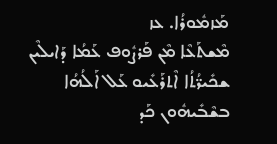ܡܰܙܡܽܘܪܳܐ. ܥܙ
ܡܶܫܬܰܥܶܐ ܡܶܢ ܦܰܪܨܽܘܦ ܥܰܡܳܐ ܕܰܐܝܠܶܝܢ ܫܟܺܝܖ̈ܳܬܳܐ ܐܶܬܪܰܥܺܝܘ ܥܰܠ ܐܰ‌ܠܳܗܳܐ ܒܫܶܒܺܝܗܽܘܢ ܟܰܕ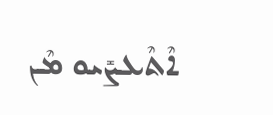ܐܶܬܶܥܨܺܝܘ ܡܶܢ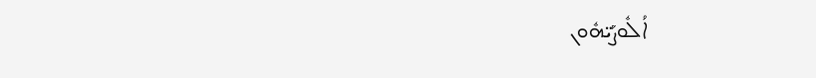ܐܳܠܽܘܨܰܝ̈ܗܽܘܢ